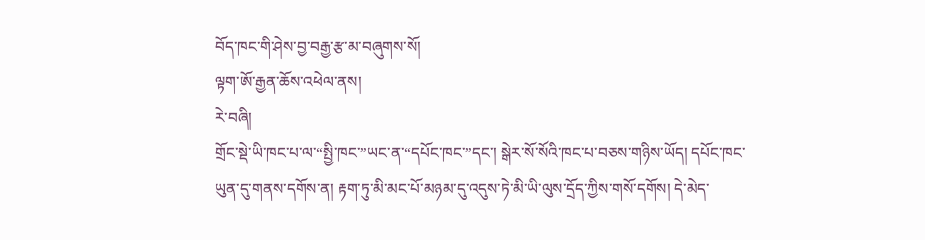བོད་ཁང་གི་ཤེས་བྱ་བརྒྱ་རྩ་མ་བཞུགས་སོ།
ལྟག་ཨོ་རྒྱན་ཆོས་འཕེལ་ནས།
རེ་བཞི།
གྲོང་སྡེ་ཡི་ཁང་པ་ལ་“སྤྱི་ཁང་”ཡང་ན་“དཔོང་ཁང་”དང་། སྒེར་སོ་སོའི་ཁང་པ་བཅས་གཉིས་ཡོད། དཔོང་ཁང་ཡུན་དུ་གནས་དགོས་ན། རྟག་ཏུ་མི་མང་པོ་མཉམ་དུ་འདུས་ཏེ་མི་ཡི་ལུས་དྲོད་ཀྱིས་གསོ་དགོས། དེ་མེད་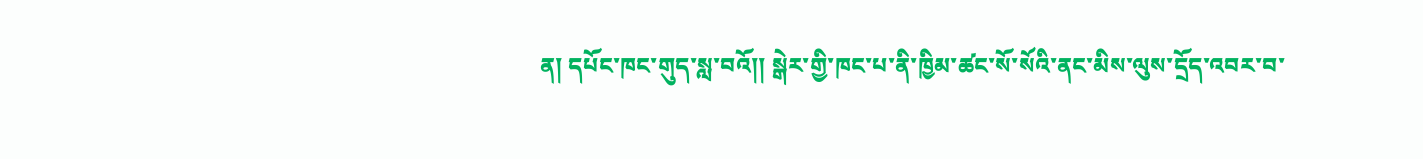ན། དཔོང་ཁང་གུད་སླ་བའོ།། སྒེར་གྱི་ཁང་པ་ནི་ཁྱིམ་ཚང་སོ་སོའི་ནང་མིས་ལུས་དྲོད་འབར་བ་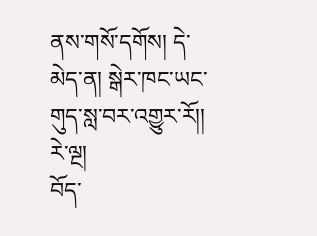ནས་གསོ་དགོས། དེ་མེད་ན། སྒེར་ཁང་ཡང་གུད་སླ་བར་འགྱུར་རོ།།
རེ་ལྔ།
བོད་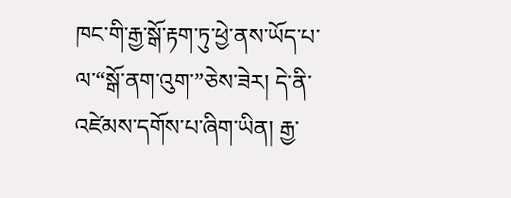ཁང་གི་རྒྱ་སྒོ་རྟག་ཏུ་ཕྱེ་ནས་ཡོད་པ་ལ་“སྒོ་ནག་འུག་”ཅེས་ཟེར། དེ་ནི་འཛེམས་དགོས་པ་ཞིག་ཡིན། རྒྱ་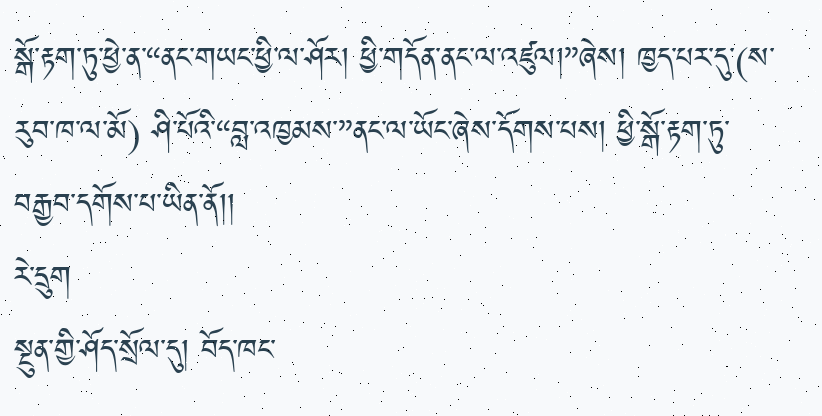སྒོ་རྟག་ཏུ་ཕྱེ་ན་“ནང་གཡང་ཕྱི་ལ་ཤོར། ཕྱི་གདོན་ནང་ལ་འཛུལ།”ཞེས། ཁྱད་པར་དུ་(ས་རུབ་ཁ་ལ་མོ) ཤི་པོའི་“བླ་འཁྱམས་”ནང་ལ་ཡོང་ཞེས་དོགས་པས། ཕྱི་སྒོ་རྟག་ཏུ་བརྒྱབ་དགོས་པ་ཡིན་ནོ།།
རེ་དྲུག
སྔུན་གྱི་ཤོད་སྲོལ་དུ། བོད་ཁང་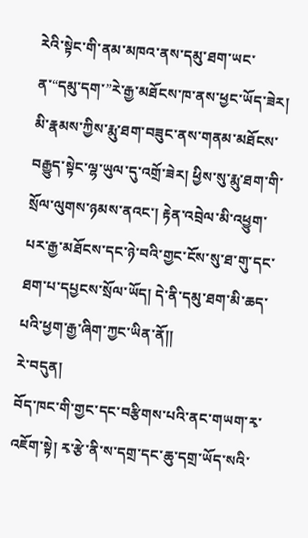རེའི་སྟེང་གི་ནམ་མཁའ་ནས་དམུ་ཐག་ཡང་ན་“དམུ་དག་”རེ་རྒྱ་མཐོངས་ཁ་ནས་ཕྱང་ཡོད་ཟེར། མི་རྣམས་ཀྱིས་རྨུ་ཐག་བཟུང་ནས་གནམ་མཐོངས་བརྒྱུད་སྟེང་ལྷ་ཡུལ་དུ་འགྲོ་ཟེར། ཕྱིས་སུ་རྨུ་ཐག་གི་སྲོལ་ལུགས་ཉམས་ནའང་། རྟེན་འབྲེལ་མི་འཕྱུག་པར་རྒྱ་མཐོངས་དང་ཉེ་བའི་གྱང་ངོས་སུ་ཐ་གུ་དང་ཐག་པ་དཔྱངས་སྲོལ་ཡོད། དེ་ནི་དམུ་ཐག་མི་ཆད་པའི་ཕྱག་རྒྱ་ཞིག་ཀྱང་ཡིན་ནོ།།
རེ་བདུན།
བོད་ཁང་གི་གྱང་དང་བརྩིགས་པའི་ནང་གཡག་རྭ་འཇོག་སྟེ། རྭ་རྩེ་ནི་ས་དགྲ་དང་ཆུ་དགྲ་ཡོད་སའི་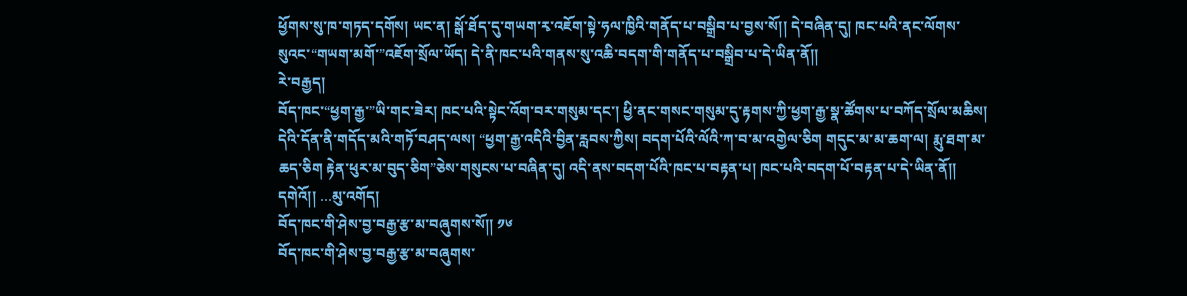ཕྱོགས་སུ་ཁ་གཏད་དགོས། ཡང་ན། སྒོ་ཐོད་དུ་གཡག་རྭ་འཇོག་སྟེ་ཧལ་ཁྱིའི་གནོད་པ་བསྒྲིབ་པ་བྱས་སོ།། དེ་བཞིན་དུ། ཁང་པའི་ནང་ལོགས་སུའང་“གཡག་མགོ་”འཇོག་སྲོལ་ཡོད། དེ་ནི་ཁང་པའི་གནས་སུ་འཆི་བདག་གི་གནོད་པ་བསྒྲིབ་པ་དེ་ཡིན་ནོ།།
རེ་བརྒྱད།
བོད་ཁང་“ཕྱག་རྒྱ་”ཡི་གང་ཟེར། ཁང་པའི་སྟེང་འོག་བར་གསུམ་དང་། ཕྱི་ནང་གསང་གསུམ་དུ་རྟགས་ཀྱི་ཕྱག་རྒྱ་སྣ་ཚོགས་པ་བཀོད་སྲོལ་མཆིས། དེའི་དོན་ནི་གདོད་མའི་གཏོ་བཤད་ལས། “ཕྱག་རྒྱ་འདིའི་བྱིན་རླབས་ཀྱིས། བདག་པོའི་ལོའི་ཀ་བ་མ་འགྱེལ་ཅིག གདུང་མ་མ་ཆག་ལ། རྨུ་ཐག་མ་ཆད་ཅིག རྟེན་ཕུར་མ་བུད་ཅིག”ཅེས་གསུངས་པ་བཞིན་དུ། འདི་ནས་བདག་པོའི་ཁང་པ་བརྟན་པ། ཁང་པའི་བདག་པོ་བརྟན་པ་དེ་ཡིན་ནོ།། དགེའོ།། …མུ་འགོད།
བོད་ཁང་གི་ཤེས་བྱ་བརྒྱ་རྩ་མ་བཞུགས་སོ།། ༡༦
བོད་ཁང་གི་ཤེས་བྱ་བརྒྱ་རྩ་མ་བཞུགས་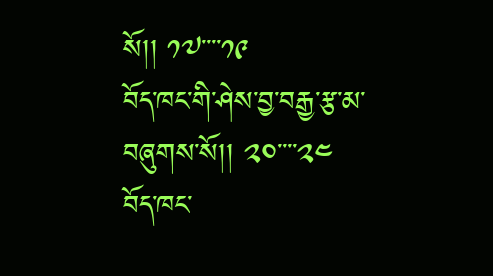སོ།། ༡༧་་་་༡༩
བོད་ཁང་གི་ཤེས་བྱ་བརྒྱ་རྩ་མ་བཞུགས་སོ།། ༢༠་་་་༢༤
བོད་ཁང་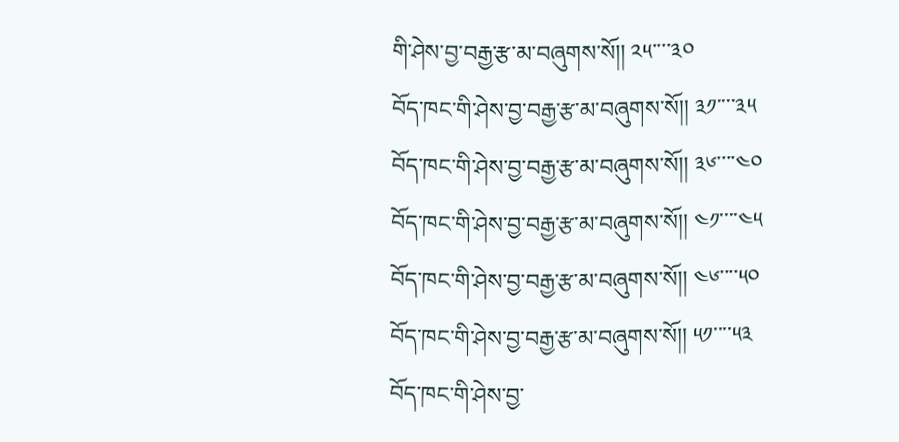གི་ཤེས་བྱ་བརྒྱ་རྩ་མ་བཞུགས་སོ།། ༢༥་་་་༣༠
བོད་ཁང་གི་ཤེས་བྱ་བརྒྱ་རྩ་མ་བཞུགས་སོ།། ༣༡་་་་༣༥
བོད་ཁང་གི་ཤེས་བྱ་བརྒྱ་རྩ་མ་བཞུགས་སོ།། ༣༦་་་་༤༠
བོད་ཁང་གི་ཤེས་བྱ་བརྒྱ་རྩ་མ་བཞུགས་སོ།། ༤༡་་་་༤༥
བོད་ཁང་གི་ཤེས་བྱ་བརྒྱ་རྩ་མ་བཞུགས་སོ།། ༤༦་་་་༥༠
བོད་ཁང་གི་ཤེས་བྱ་བརྒྱ་རྩ་མ་བཞུགས་སོ།། ༥༡་་་་༥༣
བོད་ཁང་གི་ཤེས་བྱ་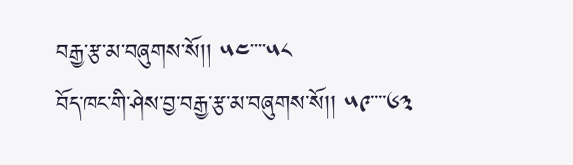བརྒྱ་རྩ་མ་བཞུགས་སོ།། ༥༤་་་་༥༨
བོད་ཁང་གི་ཤེས་བྱ་བརྒྱ་རྩ་མ་བཞུགས་སོ།། ༥༩་་་་༦༣